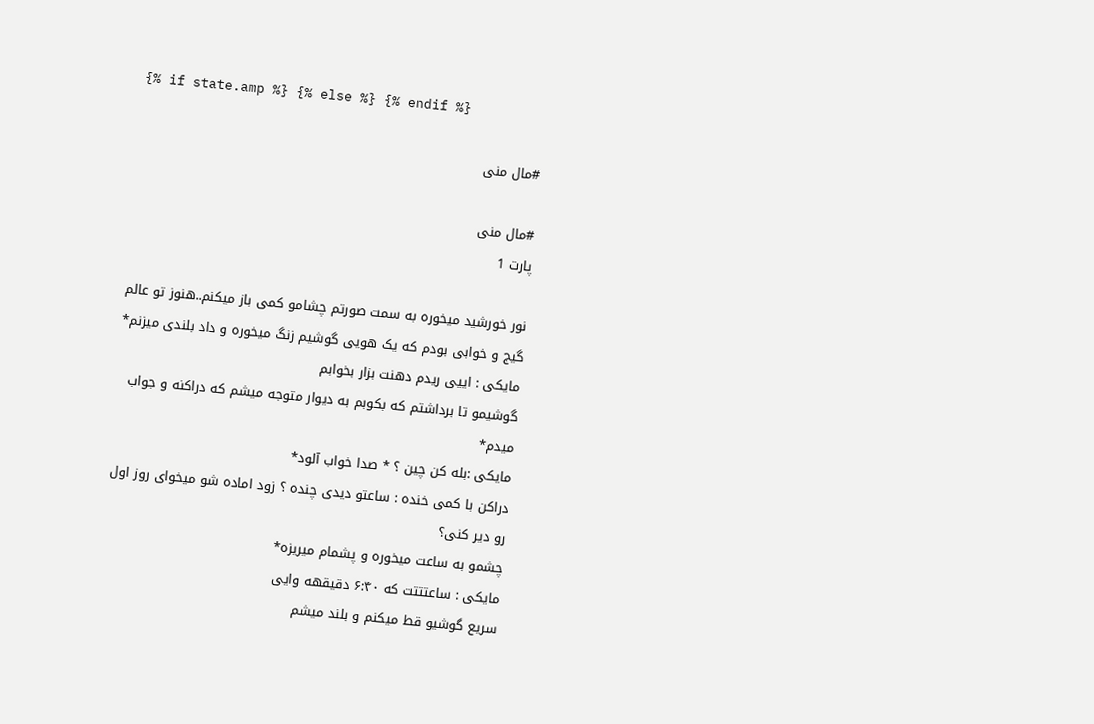{% if state.amp %} {% else %} {% endif %}

#مال منی

#مال منی
پارت 1

نور خورشید میخوره به سمت صورتم چشامو کمی باز میکنم..هنوز تو عالم گیج و خوابی بودم که یک هویی گوشیم زنگ میخوره و داد بلندی میزنم*
مایکی : اییی ریدم دهنت بزار بخوابم
گوشیمو تا برداشتم که بکوبم به دیوار متوجه میشم که دراکنه و جواب میدم*
مایکی :بله کن چین ؟ * صدا خواب آلود*
دراکن با کمی خنده : ساعتو دیدی چنده ؟ زود اماده شو میخوای روز اول رو دیر کنی؟
چشمو به ساعت میخوره و پشمام میریزه*
مایکی : ساعتتتت که ۶:۴۰ دقیقهه وایی
سریع گوشیو قط میکنم و بلند میشم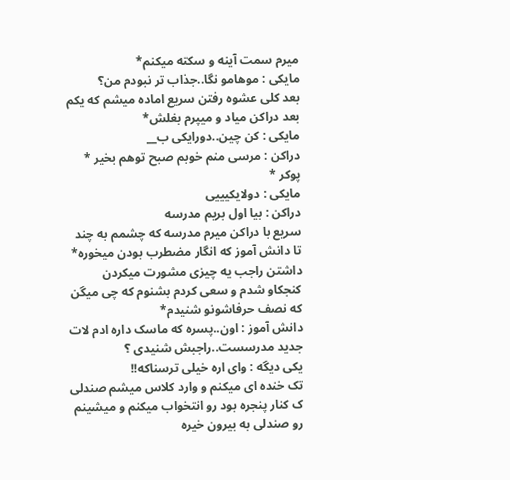میرم سمت آینه و سکته میکنم*
مایکی : موهامو نگا..جذاب تر نبودم من؟
بعد کلی عشوه رفتن سریع اماده میشم که یکم بعد دراکن میاد و میپرم بغلش*
مایکی : کن چین..دورایکی ب__
دراکن : مرسی منم خوبم صبح توهم بخیر * پوکر *
مایکی : دولایکیییی
دراکن : بیا اول بریم مدرسه
سریع با دراکن میرم مدرسه که چشمم به چند تا دانش آموز که انگار مضطرب بودن میخوره*
داشتن راجب یه چیزی مشورت میکردن کنجکاو شدم و سعی کردم بشنوم که چی میگن که نصف حرفاشونو شنیدم*
دانش آموز : اون..پسره که ماسک داره ادم لات جدید مدرسست..راجبش شنیدی ؟
یکی دیگه : وای اره خیلی ترسناکه!!
تک خنده ای میکنم و وارد کلاس میشم صندلی ک کنار پنجره بود رو انتخواب میکنم و میشینم رو صندلی به بیرون خیره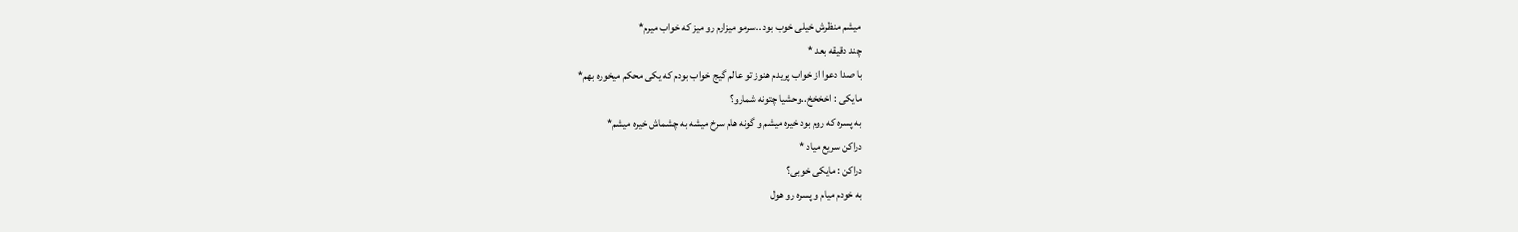میشم منظرش خیلی خوب بود ..سرمو میزارم رو میز که خواب میرم*
چند دقیقه بعد *
با صدا دعوا از خواب پریدم هنوز تو عالم گیج خواب بودم که یکی محکم میخوره بهم*
مایکی : اخخخخ..وحشیا چتونه شمارو؟
به پسره که روم بود خیره میشم و گونه هام سرخ میشه به چشماش خیره میشم*
دراکن سریع میاد *
دراکن : مایکی خوبی؟
به خودم میام و پسره رو هول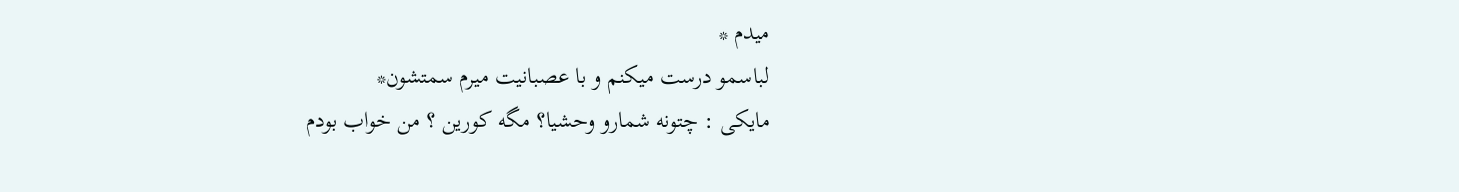میدم *
لباسمو درست میکنم و با عصبانیت میرم سمتشون*
مایکی : چتونه شمارو وحشیا؟ مگه کورین ؟ من خواب بودم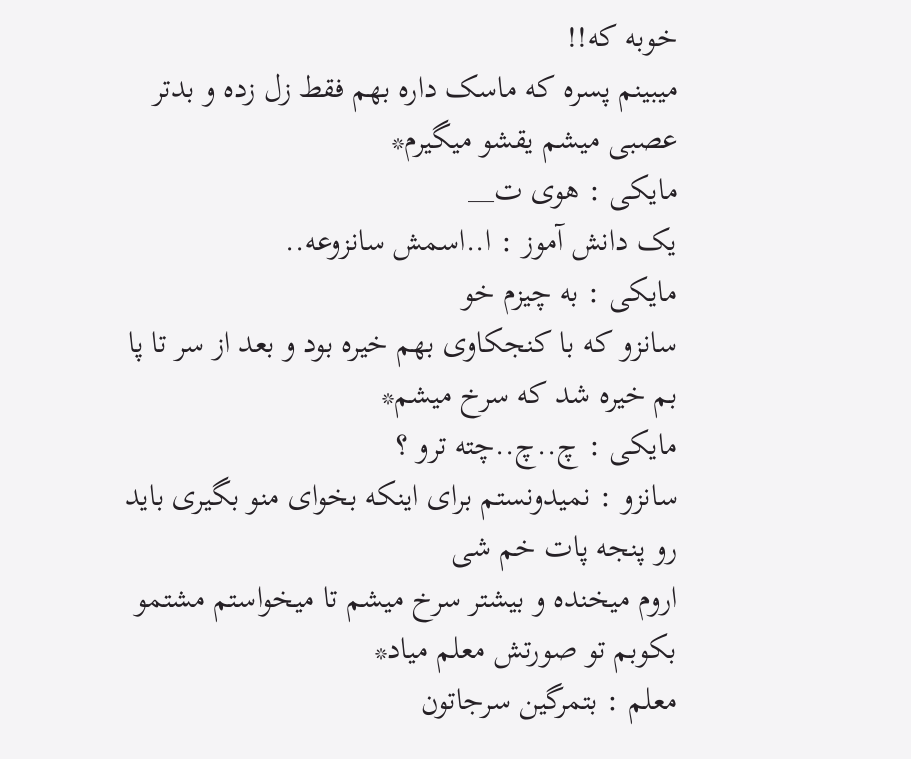خوبه که!!
میبینم پسره که ماسک داره بهم فقط زل زده و بدتر عصبی میشم یقشو میگیرم*
مایکی : هوی ت__
یک دانش آموز : ا..اسمش سانزوعه..
مایکی : به چیزم خو
سانزو که با کنجکاوی بهم خیره بود و بعد از سر تا پا بم خیره شد که سرخ میشم*
مایکی : چ..چ..چته ترو ؟
سانزو : نمیدونستم برای اینکه بخوای منو بگیری باید رو پنجه پات خم شی
اروم میخنده و بیشتر سرخ میشم تا میخواستم مشتمو بکوبم تو صورتش معلم میاد*
معلم : بتمرگین سرجاتون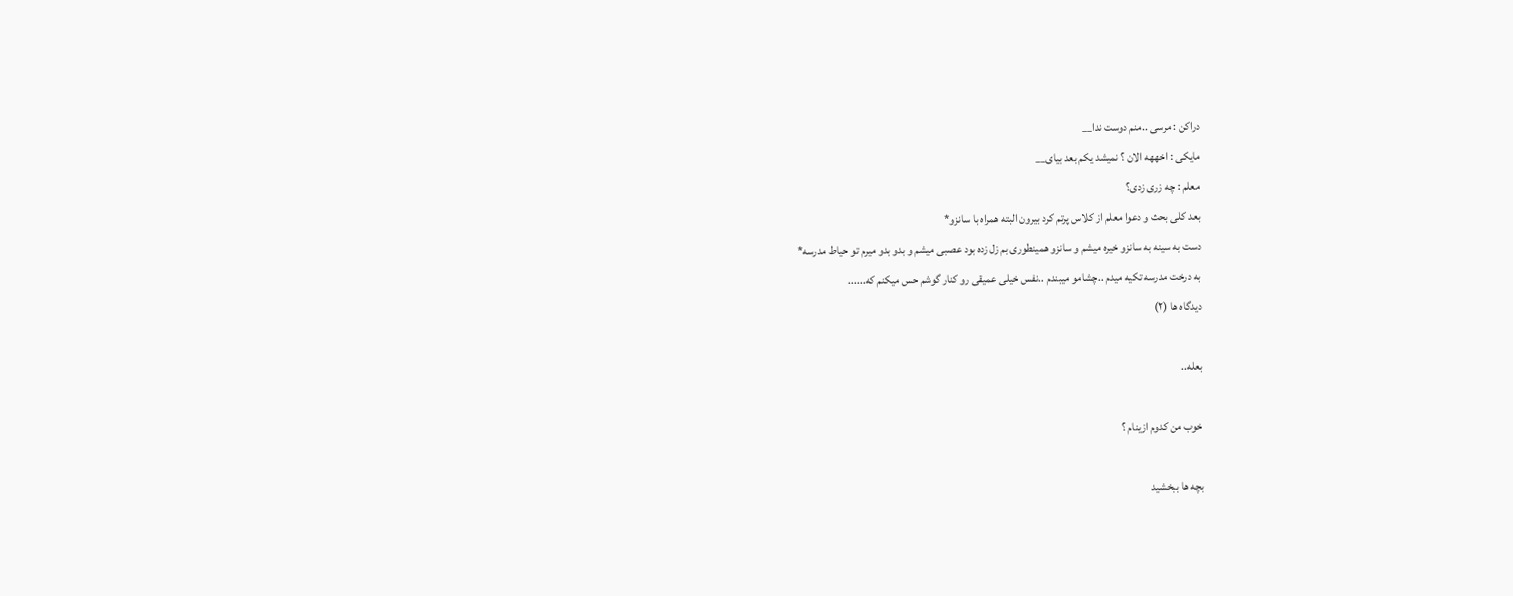دراکن : مرسی ..منم دوست ندا__
مایکی : اخههه الان ؟ نمیشد یکم بعد بیای__
معلم : چه زری زدی؟
بعد کلی بحث و دعوا معلم از کلاس پرتم کرد بیرون البته همراه با سانزو*
دست به سینه به سانزو خیره میشم و سانزو همینطوری بم زل زده بود عصبی میشم و بدو بدو میرم تو حیاط مدرسه*
به درخت مدرسه تکیه میدم ..چشامو میبندم ..نفس خیلی عمیقی رو کنار گوشم حس میکنم که......
دیدگاه ها (۲)

بعله..

خوب من کدوم ازینام ؟

بچه ها ببخشید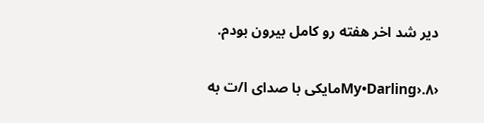دیر شد اخر هفته رو کامل بیرون بودم.

‹My•Darling›.۸مایکی با صدای ا/ت به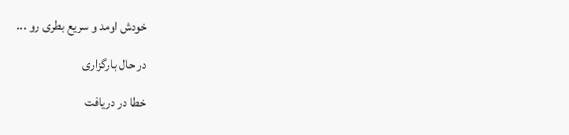خودش اومد و سریع بطری رو ...

در حال بارگزاری

خطا در دریافت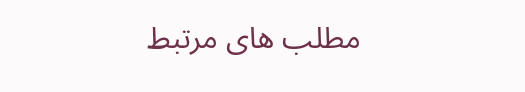مطلب های مرتبط